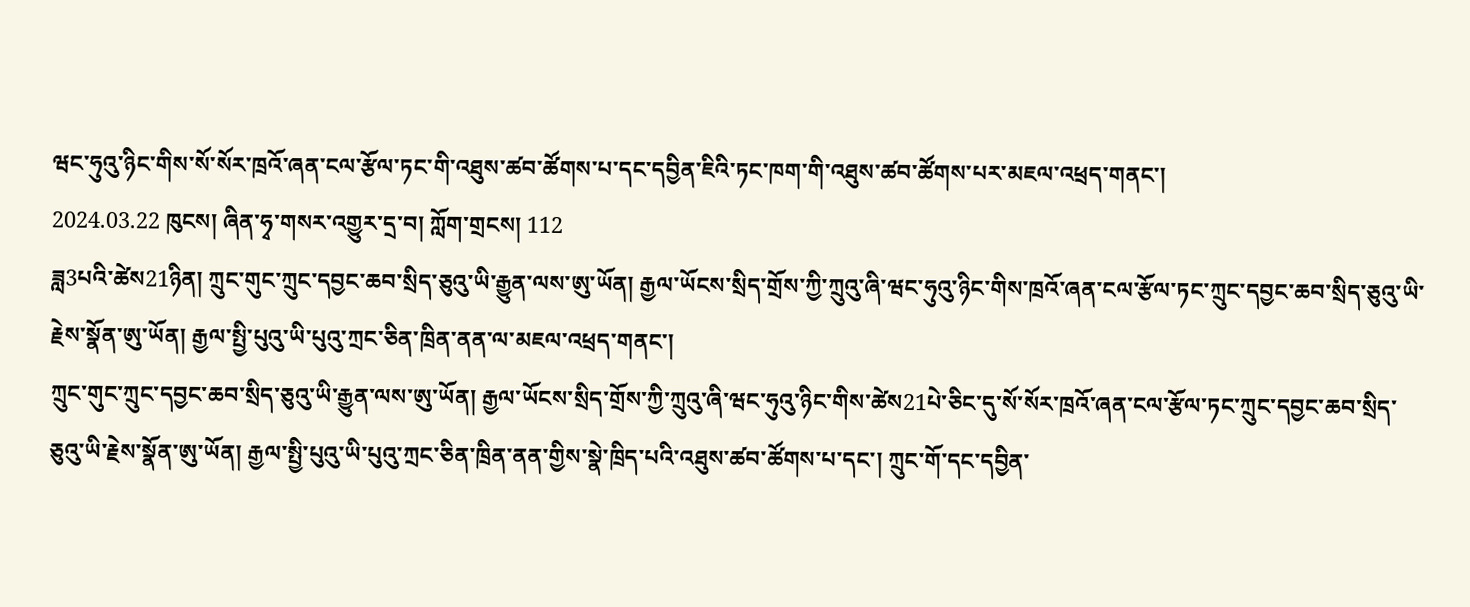ཝང་ཧུའུ་ཉིང་གིས་སོ་སོར་ཁྲའོ་ཞན་ངལ་རྩོལ་ཏང་གི་འཐུས་ཚབ་ཚོགས་པ་དང་དབྱིན་ཇིའི་ཏང་ཁག་གི་འཐུས་ཚབ་ཚོགས་པར་མཇལ་འཕྲད་གནང་།
2024.03.22 ཁུངས། ཞིན་ཧྭ་གསར་འགྱུར་དྲ་བ། ཀློག་གྲངས། 112
ཟླ3པའི་ཚེས21ཉིན། ཀྲུང་གུང་ཀྲུང་དབྱང་ཆབ་སྲིད་ཅུའུ་ཡི་རྒྱུན་ལས་ཨུ་ཡོན། རྒྱལ་ཡོངས་སྲིད་གྲོས་ཀྱི་ཀྲུའུ་ཞི་ཝང་ཧུའུ་ཉིང་གིས་ཁྲའོ་ཞན་ངལ་རྩོལ་ཏང་ཀྲུང་དབྱང་ཆབ་སྲིད་ཅུའུ་ཡི་རྗེས་སྣོན་ཨུ་ཡོན། རྒྱལ་སྤྱི་པུའུ་ཡི་པུའུ་ཀྲང་ཅིན་ཁྲིན་ནན་ལ་མཇལ་འཕྲད་གནང་།
ཀྲུང་གུང་ཀྲུང་དབྱང་ཆབ་སྲིད་ཅུའུ་ཡི་རྒྱུན་ལས་ཨུ་ཡོན། རྒྱལ་ཡོངས་སྲིད་གྲོས་ཀྱི་ཀྲུའུ་ཞི་ཝང་ཧུའུ་ཉིང་གིས་ཚེས21པེ་ཅིང་དུ་སོ་སོར་ཁྲའོ་ཞན་ངལ་རྩོལ་ཏང་ཀྲུང་དབྱང་ཆབ་སྲིད་ཅུའུ་ཡི་རྗེས་སྣོན་ཨུ་ཡོན། རྒྱལ་སྤྱི་པུའུ་ཡི་པུའུ་ཀྲང་ཅིན་ཁྲིན་ནན་གྱིས་སྣེ་ཁྲིད་པའི་འཐུས་ཚབ་ཚོགས་པ་དང་། ཀྲུང་གོ་དང་དབྱིན་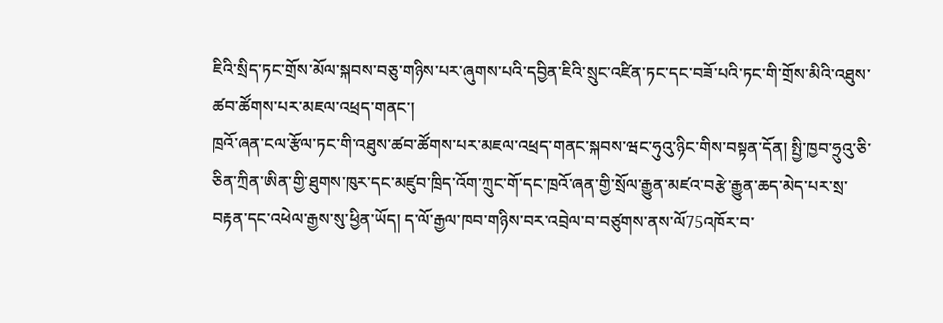ཇིའི་སྲིད་ཏང་གྲོས་མོལ་སྐབས་བཅུ་གཉིས་པར་ཞུགས་པའི་དབྱིན་ཇིའི་སྲུང་འཛིན་ཏང་དང་བཟོ་པའི་ཏང་གི་གྲོས་མིའི་འཐུས་ཚབ་ཚོགས་པར་མཇལ་འཕྲད་གནང་།
ཁྲའོ་ཞན་ངལ་རྩོལ་ཏང་གི་འཐུས་ཚབ་ཚོགས་པར་མཇལ་འཕྲད་གནང་སྐབས་ཝང་ཧུའུ་ཉིང་གིས་བསྟན་དོན། སྤྱི་ཁྱབ་ཧྲུའུ་ཅི་ཅིན་ཀྲིན་ཨིན་གྱི་ཐུགས་ཁུར་དང་མཛུབ་ཁྲིད་འོག་ཀྲུང་གོ་དང་ཁྲའོ་ཞན་གྱི་སྲོལ་རྒྱུན་མཛའ་བརྩེ་རྒྱུན་ཆད་མེད་པར་སྲ་བརྟན་དང་འཕེལ་རྒྱས་སུ་ཕྱིན་ཡོད། ད་ལོ་རྒྱལ་ཁབ་གཉིས་བར་འབྲེལ་བ་བཙུགས་ནས་ལོ75འཁོར་བ་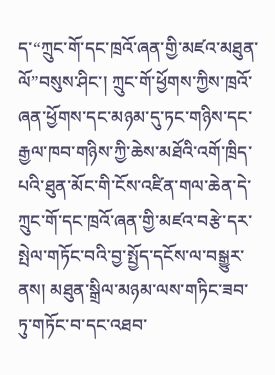ད་“ཀྲུང་གོ་དང་ཁྲའོ་ཞན་གྱི་མཛའ་མཐུན་ལོ”བསུས་ཤིང་། ཀྲུང་གོ་ཕྱོགས་ཀྱིས་ཁྲའོ་ཞན་ཕྱོགས་དང་མཉམ་དུ་ཏང་གཉིས་དང་རྒྱལ་ཁབ་གཉིས་ཀྱི་ཆེས་མཐོའི་འགོ་ཁྲིད་པའི་ཐུན་མོང་གི་ངོས་འཛིན་གལ་ཆེན་དེ་ཀྲུང་གོ་དང་ཁྲའོ་ཞན་གྱི་མཛའ་བརྩེ་དར་སྤེལ་གཏོང་བའི་བྱ་སྤྱོད་དངོས་ལ་བསྒྱུར་ནས། མཐུན་སྒྲིལ་མཉམ་ལས་གཏིང་ཟབ་ཏུ་གཏོང་བ་དང་འཐབ་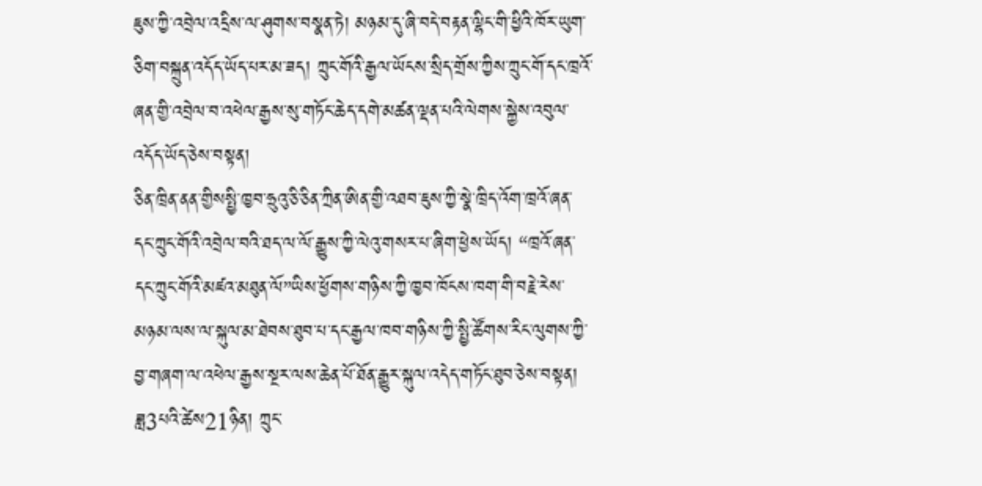ཇུས་ཀྱི་འབྲེལ་འདྲིས་ལ་ཤུགས་བསྣན་ཏེ། མཉམ་དུ་ཞི་བདེ་བརྟན་ལྷིང་གི་ཕྱིའི་ཁོར་ཡུག་ཅིག་བསྐྲུན་འདོད་ཡོད་པར་མ་ཟད། ཀྲུང་གོའི་རྒྱལ་ཡོངས་སྲིད་གྲོས་ཀྱིས་ཀྲུང་གོ་དང་ཁྲའོ་ཞན་གྱི་འབྲེལ་བ་འཕེལ་རྒྱས་སུ་གཏོང་ཆེད་དགེ་མཚན་ལྡན་པའི་ལེགས་སྐྱེས་འབུལ་འདོད་ཡོད་ཅེས་བསྟན།
ཅིན་ཁྲིན་ནན་གྱིསསྤྱི་ཁྱབ་ཧྲུའུ་ཅི་ཅིན་ཀྲིན་ཨིན་གྱི་འཐབ་ཇུས་ཀྱི་སྣེ་ཁྲིད་འོག་ཁྲའོ་ཞན་དང་ཀྲུང་གོའི་འབྲེལ་བའི་ཐད་ལ་ལོ་རྒྱུས་ཀྱི་ལེའུ་གསར་པ་ཞིག་ཕྱེས་ཡོད། “ཁྲའོ་ཞན་དང་ཀྲུང་གོའི་མཛའ་མཐུན་ལོ”ཡིས་ཕྱོགས་གཉིས་ཀྱི་ཁྱབ་ཁོངས་ཁག་གི་བརྗེ་རེས་མཉམ་ལས་ལ་སྐུལ་མ་ཐེབས་ཐུབ་པ་དང་རྒྱལ་ཁབ་གཉིས་ཀྱི་སྤྱི་ཚོགས་རིང་ལུགས་ཀྱི་བྱ་གཞག་ལ་འཕེལ་རྒྱས་སྔར་ལས་ཆེན་པོ་ཐོན་རྒྱུར་སྐུལ་འདེད་གཏོང་ཐུབ་ཅེས་བསྟན།
ཟླ3པའི་ཚེས21ཉིན། ཀྲུང་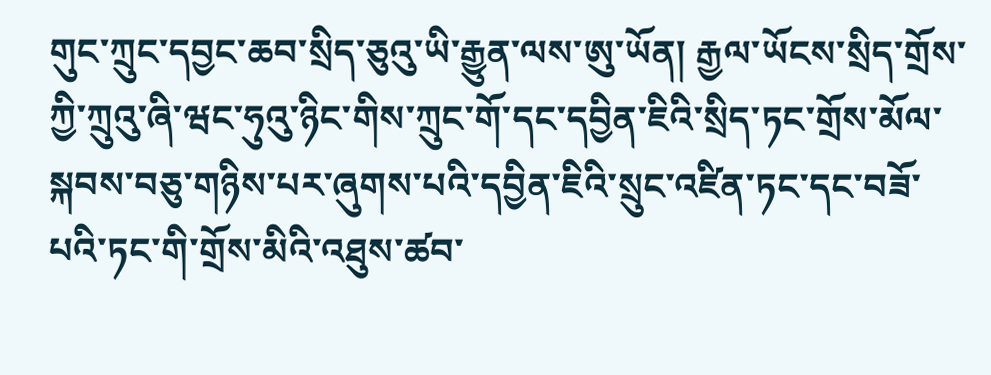གུང་ཀྲུང་དབྱང་ཆབ་སྲིད་ཅུའུ་ཡི་རྒྱུན་ལས་ཨུ་ཡོན། རྒྱལ་ཡོངས་སྲིད་གྲོས་ཀྱི་ཀྲུའུ་ཞི་ཝང་ཧུའུ་ཉིང་གིས་ཀྲུང་གོ་དང་དབྱིན་ཇིའི་སྲིད་ཏང་གྲོས་མོལ་སྐབས་བཅུ་གཉིས་པར་ཞུགས་པའི་དབྱིན་ཇིའི་སྲུང་འཛིན་ཏང་དང་བཟོ་པའི་ཏང་གི་གྲོས་མིའི་འཐུས་ཚབ་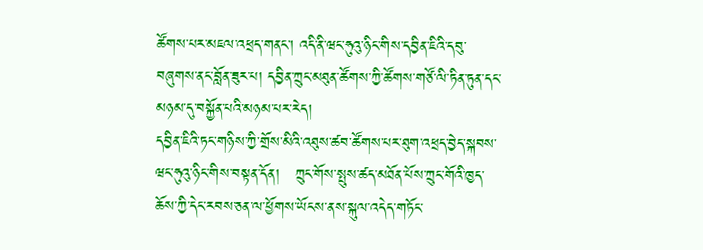ཚོགས་པར་མཇལ་འཕྲད་གནང་། འདི་ནི་ཝང་ཧུའུ་ཉིང་གིས་དབྱིན་ཇིའི་དབུ་བཞུགས་ནང་བློན་ཟུར་པ། དབྱིན་ཀྲུང་མཐུན་ཚོགས་ཀྱི་ཚོགས་གཙོ་ལི་ཏིན་ཏུན་དང་མཉམ་དུ་བསྐྱོན་པའི་མཉམ་པར་རེད།
དབྱིན་ཇིའི་ཏང་གཉིས་ཀྱི་གྲོས་མིའི་འཐུས་ཚབ་ཚོགས་པར་ཐུག་འཕྲད་བྱེད་སྐབས་ཝང་ཧུའུ་ཉིང་གིས་བསྟན་དོན།   ཀྲུང་གོས་སྤུས་ཚད་མཐོན་པོས་ཀྲུང་གོའི་ཁྱད་ཆོས་ཀྱི་དེང་རབས་ཅན་ལ་ཕྱོགས་ཡོངས་ནས་སྐུལ་འདེད་གཏོང་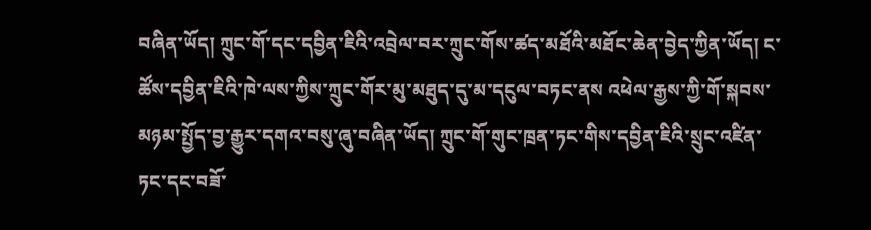བཞིན་ཡོད། ཀྲུང་གོ་དང་དབྱིན་ཇིའི་འབྲེལ་བར་ཀྲུང་གོས་ཚད་མཐོའི་མཐོང་ཆེན་བྱེད་ཀྱིན་ཡོད། ང་ཚོས་དབྱིན་ཇིའི་ཁེ་ལས་ཀྱིས་ཀྲུང་གོར་མུ་མཐུད་དུ་མ་དངུལ་བཏང་ནས འཕེལ་རྒྱས་ཀྱི་གོ་སྐབས་མཉམ་སྤྱོད་བྱ་རྒྱུར་དགའ་བསུ་ཞུ་བཞིན་ཡོད། ཀྲུང་གོ་གུང་ཁྲན་ཏང་གིས་དབྱིན་ཇིའི་སྲུང་འཛིན་ཏང་དང་བཟོ་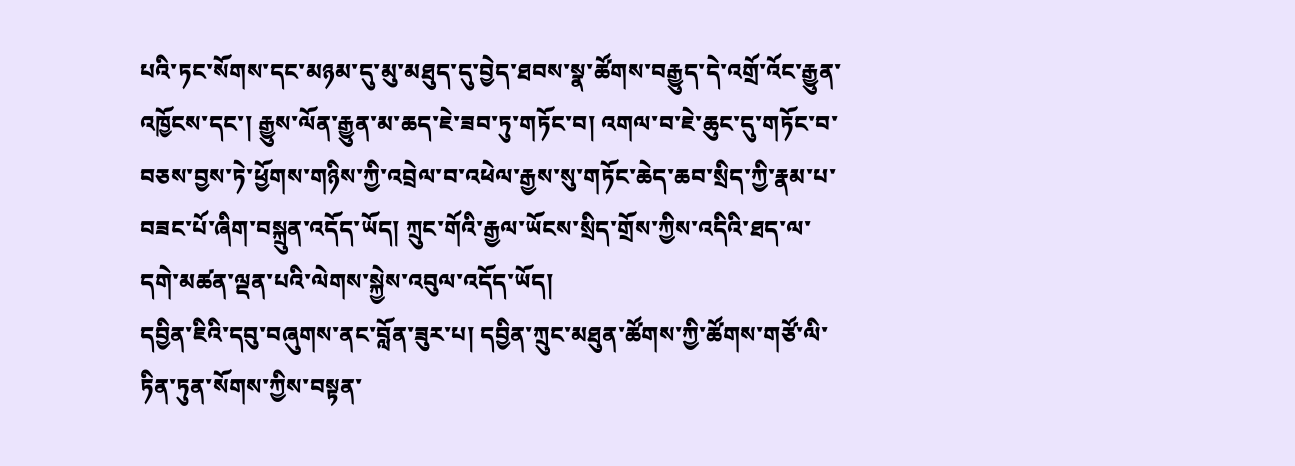པའི་ཏང་སོགས་དང་མཉམ་དུ་མུ་མཐུད་དུ་བྱེད་ཐབས་སྣ་ཚོགས་བརྒྱུད་དེ་འགྲོ་འོང་རྒྱུན་འཁྱོངས་དང་། རྒྱུས་ལོན་རྒྱུན་མ་ཆད་ཇེ་ཟབ་ཏུ་གཏོང་བ། འགལ་བ་ཇེ་ཆུང་དུ་གཏོང་བ་བཅས་བྱས་ཏེ་ཕྱོགས་གཉིས་ཀྱི་འབྲེལ་བ་འཕེལ་རྒྱས་སུ་གཏོང་ཆེད་ཆབ་སྲིད་ཀྱི་རྣམ་པ་བཟང་པོ་ཞིག་བསྐྲུན་འདོད་ཡོད། ཀྲུང་གོའི་རྒྱལ་ཡོངས་སྲིད་གྲོས་ཀྱིས་འདིའི་ཐད་ལ་དགེ་མཚན་ལྡན་པའི་ལེགས་སྐྱེས་འབུལ་འདོད་ཡོད།
དབྱིན་ཇིའི་དབུ་བཞུགས་ནང་བློན་ཟུར་པ། དབྱིན་ཀྲུང་མཐུན་ཚོགས་ཀྱི་ཚོགས་གཙོ་ལི་ཏིན་ཏུན་སོགས་ཀྱིས་བསྟན་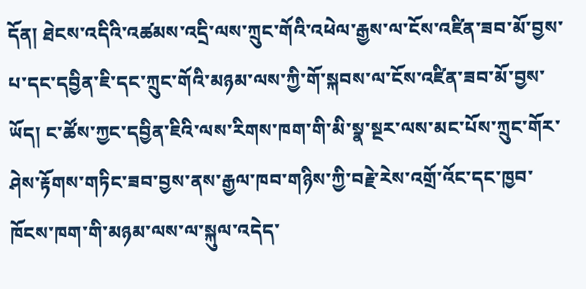དོན། ཐེངས་འདིའི་འཚམས་འདྲི་ལས་ཀྲུང་གོའི་འཕེལ་རྒྱས་ལ་ངོས་འཛིན་ཟབ་མོ་བྱས་པ་དང་དབྱིན་ཇི་དང་ཀྲུང་གོའི་མཉམ་ལས་ཀྱི་གོ་སྐབས་ལ་ངོས་འཛིན་ཟབ་མོ་བྱས་ཡོད། ང་ཚོས་ཀྱང་དབྱིན་ཇིའི་ལས་རིགས་ཁག་གི་མི་སྣ་སྔར་ལས་མང་པོས་ཀྲུང་གོར་ཤེས་རྟོགས་གཏིང་ཟབ་བྱས་ནས་རྒྱལ་ཁབ་གཉིས་ཀྱི་བརྗེ་རེས་འགྲོ་འོང་དང་ཁྱབ་ཁོངས་ཁག་གི་མཉམ་ལས་ལ་སྐུལ་འདེད་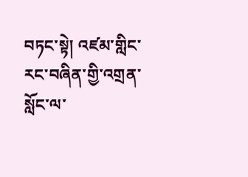བཏང་སྟེ། འཛམ་གླིང་རང་བཞིན་གྱི་འགྲན་སློང་ལ་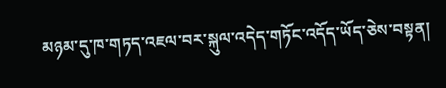མཉམ་དུ་ཁ་གཏད་འཇལ་བར་སྐུལ་འདེད་གཏོང་འདོད་ཡོད་ཅེས་བསྟན།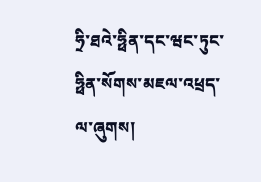ཧྲི་ཐའེ་ཧྥིན་དང་ཝང་ཏུང་ཧྥིན་སོགས་མཇལ་འཕྲད་ལ་ཞུགས།